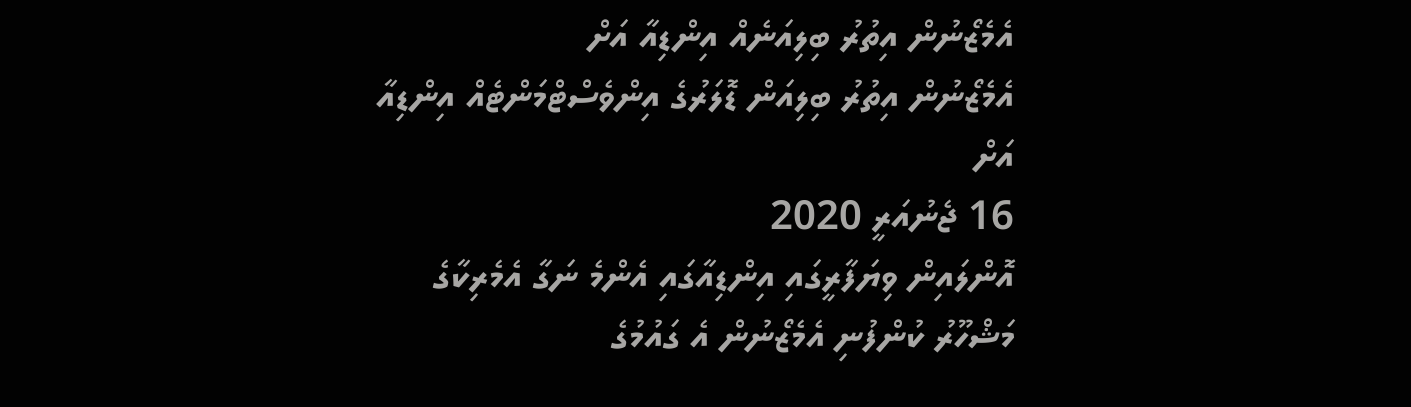އެމެޒޯނުން އިތުރު ބިލިއަނެއް އިންޑިއާ އަށް
އެމެޒޯނުން އިތުރު ބިލިއަން ޑޮލަރުގެ އިންވެސްޓްމަންޓެއް އިންޑިއާ އަށް
16 ޖެނުއަރީ 2020
އޮންލައިން ވިޔަފާރީގައި އިންޑިއާގައި އެންމެ ނަގާ އެމެރިކާގެ މަޝްހޫރު ކުންފުނި އެމެޒޯނުން އެ ގައުމުގެ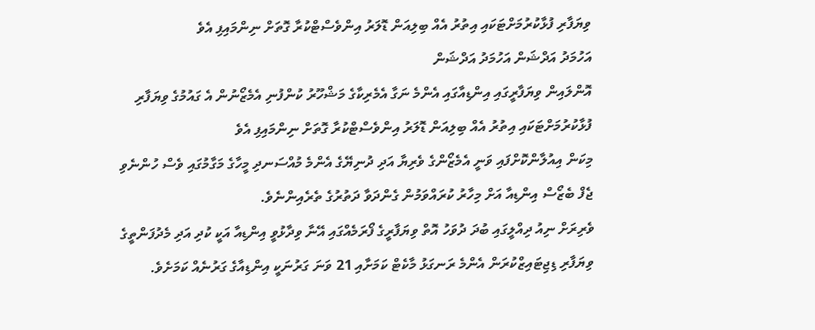ވިޔަފާރި ފުޅާކުރުމަށްޓަކައި އިތުރު އެއް ބިލިއަން ޑޮލަރު އިންވެސްޓްކުރާ ގޮތަށް ނިންމައިފި އެވެ
އަހުމަދު އަދްޝަން އަހުމަދު އަދްޝަން
އޮންލައިން ވިޔަފާރީގައި އިންޑިއާގައި އެންމެ ނަގާ އެމެރިކާގެ މަޝްހޫރު ކުންފުނި އެމެޒޯނުން އެ ގައުމުގެ ވިޔަފާރި ފުޅާކުރުމަށްޓަކައި އިތުރު އެއް ބިލިއަން ޑޮލަރު އިންވެސްޓްކުރާ ގޮތަށް ނިންމައިފި އެވެ
މިކަން އިއުލާންކޮށްފައި ވަނީ އެމެޒޯންގެ ވެރިޔާ އަދި ދުނިޔޭގެ އެންމެ މުއްސަނދި މީހާގެ މަގާމުގައި ވެސް ހުންނެވި ޖެފް ބެޒޯސް އިންޑިއާ އަށް މިހާރު ކުރައްވަމުން ގެންދަވާ ދަތުރުގެ ތެރެއިންނެވެ.
ވެރިރަށް ނިއު ދިއްލީގައި ބުދަ ދުވަހު އޮތް ވިޔަފާރީގެ ފޯރަމެއްގައި އޭނާ ވިދާޅުވީ އިންޑިއާ އަކީ ކުދި އަދި މެދުފަންތީގެ ވިޔަފާރި ޑިޖިޓައިޒްކުރަން އެންމެ ރަނގަޅު މާކެޓް ކަމަށާއި 21 ވަނަ ގަރުނަކީ އިންޑިއާގެ ގަރުނެއް ކަމަށެވެ.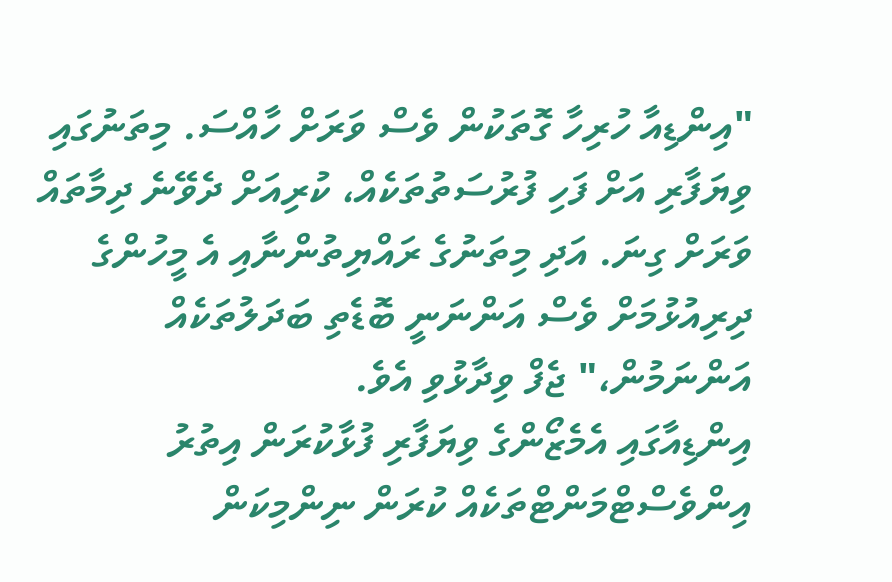"އިންޑިއާ ހުރިހާ ގޮތަކުން ވެސް ވަރަށް ހާއްސަ. މިތަނުގައި ވިޔަފާރި އަށް ފަހި ފުރުސަތުތަކެއް، ކުރިއަށް ދެވޭނެ ދިމާތައް ވަރަށް ގިނަ. އަދި މިތަނުގެ ރައްޔިތުންނާއި އެ މީހުންގެ ދިރިއުޅުމަށް ވެސް އަންނަނީ ބޮޑެތި ބަދަލުތަކެއް އަންނަމުން،" ޖެފް ވިދާޅުވި އެވެ.
އިންޑިއާގައި އެމެޒޯންގެ ވިޔަފާރި ފުޅާކުރަން އިތުރު އިންވެސްޓްމަންޓްތަކެއް ކުރަން ނިންމިކަން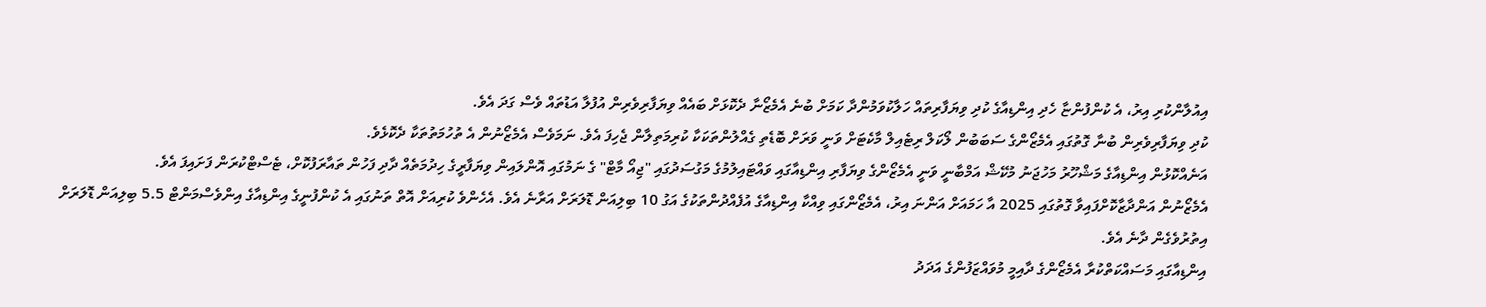އިއުލާންކުރި އިރު، އެ ކުންފުންޏާ ހެދި އިންޑިއާގެ ކުދި ވިޔަފާރިތައް ހަލާކުވަމުންދާ ކަމަށް ބުނެ އެމެޒޯނާ ދެކޮޅަށް ބައެއް ވިޔަފާރިވެރިން އުފުލާ އަޑުތައް ވެސް ގަދަ އެވެ.
ކުދި ވިޔަފާރިވެރިން ބުނާ ގޮތުގައި އެމެޒޯންގެ ސަބަބުން ލޯކަލް ރިޓެއިލް މާކެޓަށް ވަނީ ވަރަށް ބޮޑެތި ގެއްލުންތަކަކާ ކުރިމަތިލާން ޖެހިފަ އެވެ. ނަމަވެސް އެމެޒޯނުން އެ ތުހުމަތުތަކާ ދެކޮޅެވެ.
އަނެއްކޮޅުން އިންޑިއާގެ މަޝްހޫރު މަހުޖަނު މުކޭޝް އަމްބާނީ ވަނީ އެމެޒޯންގެ ވިޔަފާރި އިންޑިއާގައި ވައްޓައިލުމުގެ މަގުސަދުގައި "ޖިއޯ މާޓް" ގެ ނަމުގައި އޮންލައިން ވިޔަފާރީގެ ހިދުމަތެއް ދާދި ފަހުން ތައާރަފުކޮށް، ޓެސްޓްކުރަން ފަށައިފަ އެވެ.
އެމެޒޯނުން އަންދާޒާކޮށްފައިވާ ގޮތުގައި 2025 އާ ހަމައަށް އަންނަ އިރު، އެމެޒޯންގައި ވިއްކާ އިންޑިއާގެ އުފެއްދުންތަކުގެ އަގު 10 ބިލިއަން ޑޮލަރަށް އަރާނެ އެވެ. އެހެންވެ ކުރިއަށް އޮތް ތަނުގައި އެ ކުންފުނީގެ އިންޑިއާގެ އިންވެސްމަންޓް 5.5 ބިލިއަން ޑޮލަރަށް އިތުރުވެގެން ދާނެ އެވެ.
އިންޑިއާގައި މަސައްކަތްކުރާ އެމެޒޯންގެ ދާއިމީ މުވައްޒަފުންގެ އަދަދު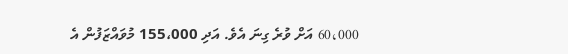60،000 އަށް ވުރެ ގިނަ އެވެ. އަދި 155،000 މުވައްޒަފުން އެ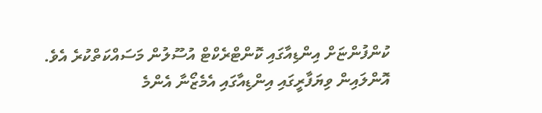ކުންފުންޏަށް އިންޑިއާގައި ކޮންޓްރެކްޓް އުސޫލުން މަސައްކަތްކުރެ އެވެ.
އޮންލައިން ވިޔަފާރީގައި އިންޑިއާގައި އެމެޒޯނާ އެންމެ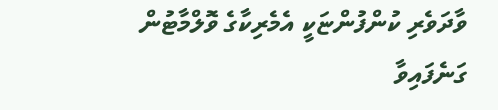ވާދަވެރި ކުންފުންޏަކީ އެމެރިކާގެ ވޮލްމާޓުން ގަނެފައިވާ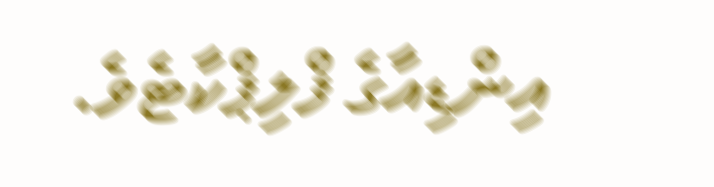އިންޑިއާގެ ފްލިޕްކާޓެވެ.